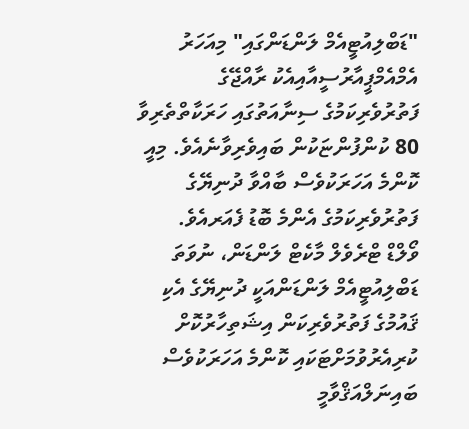"ޑަބްލިއުޓީއެމް ލަންޑަންގައި" މިއަހަރު އެމްއެމްޕީއާރުސީއާއިއެކު ރާއްޖޭގެ ފަތުރުވެރިކަމުގެ ސިނާއަތުގައި ހަރަކާތްތެރިވާ 80 ކުންފުންޏަކުން ބައިވެރިވާނެއެވެ. މިއީ ކޮންމެ އަހަރަކުވެސް ބާއްވާ ދުނިޔޭގެ ފަތުރުވެރިކަމުގެ އެންމެ ބޮޑު ފެއަރއެވެ.
ވޯލްޑް ޓްރެވެލް މާކެޓް ލަންޑަން، ނުވަތަ ޑަބްލިއުޓީއެމް ލަންޑަންއަކީ ދުނިޔޭގެ އެކި ޤައުމުގެ ފަތުރުވެރިކަން އިޝަތިހާރުކޮށް ކުރިއެރުވުމަށްޓަކައި ކޮންމެ އަހަރަކުވެސް ބައިނަލްއަޤްވާމީ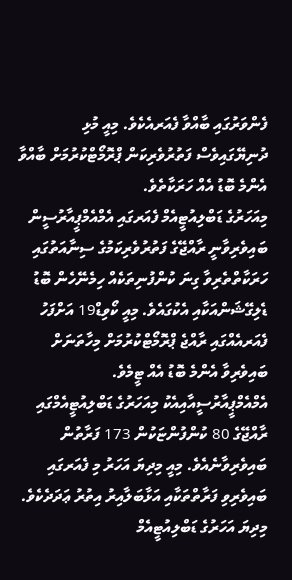ފެންވަރުގައި ބާއްވާ ފެއަރއެކެވެ. މިއީ މުޅި ދުނިޔޭގައިވެސް ފަތުރުވެރިކަން ޕްރޮމޯޓްކުރުމަށް ބާއްވާ އެންމެ ބޮޑު އެއް ހަރަކާތެވެ.
މިއަހަރުގެ ޑަބްލިއުޓީއެމް ފެއަރގައި އެމްއެމްޕީއާރުސީން ބައިވެރިވާނީ ރާއްޖޭގެ ފަތުރުވެރިކަމުގެ ސިނާއަތުގައި ހަރަކާތްތެރިވާ ގިނަ ކުންފުނިތަކެއް ހިމެނޭހެން ބޮޑު ޑެލިގޭޝަންއަކާއި އެކުގައެވެ. މިއީ ކޯވިޑް19 އަށްފަހު ފެއަރއެއްގައި ރާއްޖެ ޕްރޮމޯޓްކުރުމަށް މިހާތަނަށް ބައިވެރިވާ އެންމެ ބޮޑު އެއް ޓީމެވެ.
އެމްއެމްޕީއާރުސީއާއިއެކު މިއަހަރުގެ ޑަބްލިއުޓީއެމްގައި ރާއްޖޭގެ 80 ކުންފުންޏަކުން 173 ފަރާތުން ބައިވެރިވާނެއެވެ. މިއީ މިދިޔަ އަހަރު މި ފެއަރގައި ބައިވެރިވި ފަރާތްތަކާއި އަޅާބަލާއިރު އިތުރު ޢަދަދެކެވެ. މިދިޔަ އަހަރުގެ ޑަބްލިއުޓީއެމް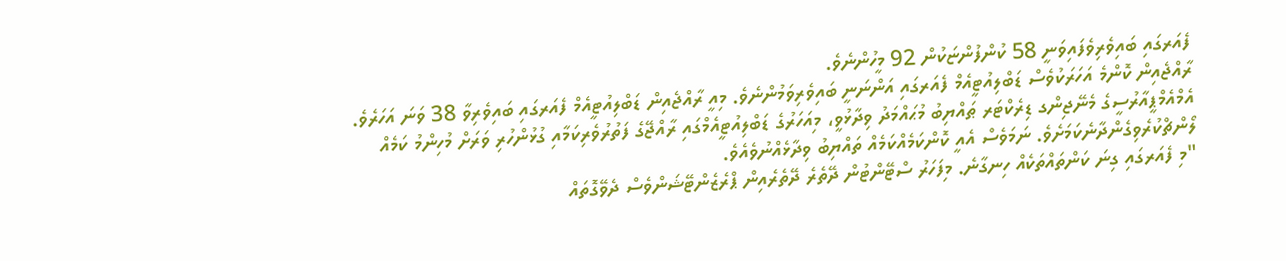ފެއަރގައި ބައިވެރިވެފައިވަނީ 58 ކުންފުންޏަކުން 92 މީހުންނެވެ.
ރާއްޖެއިން ކޮންމެ އަހަރަކުވެސް ޑަބްލިއުޓީއެމް ފެއަރގައި އަންނަނީ ބައިވެރިވަމުންނެވެ. މިއީ ރާއްޖެއިން ޑަބްލިއުޓީއެމް ފެއަރގައި ބައިވެރިވާ 38 ވަނަ އަހަރެވެ. އެމްއެމްޕީއާރުސީގެ މެނޭޖިންގ ޑިރެކްޓަރ ޠައްޔިބު މުޙައްމަދު ވިދާޅުވީ، މިއަހަރުގެ ޑަބްލިއުޓީއެމްގައި ރާއްޖޭގެ ފަތުރުވެރިކަމާއި ގުޅުންހުރި ވަރަށް މުހިންމު ކަމެއް ލޯންޗްކުރެވިގެންދާނެކަމަށެވެ. ނަމަވެސް އެއީ ކޮންކަމެއްކަމެއް ތައްޔިބު ވިދާޅެއްނުވެއެވެ.
"މި ފެއަރގައި ގިނަ ކަންތައްތަކެއް ހިނގާނެ. މިފަހަރު ސްޓޭންޓުން ދޭތެރެ ދޭތެރެއިން ޕްރެޒެންޓޭޝަންވެސް ދެވޭގޮތައް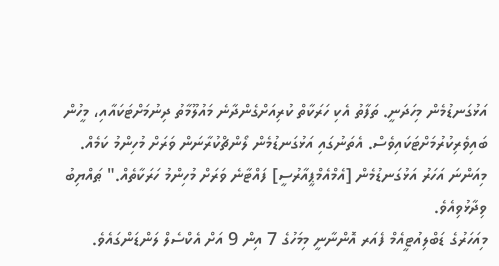އަޅުގަނޑުމެން މިހަދަނީ. ތަފާތު އެކި ހަރަކާތް ކުރިއަށްގެންދާނެ މައުލޫމާތު ދިނުމަށްޓަކައާއި، މީހުން ބައިވެރިކުރުމަށްޓަކައިވެސް. އެތަނުގައި އަޅުގަނޑުމެން ލޯންޗްކުރާނަން ވަރަށް މުހިންމު ކަމެއް. މިއަންނަ އަހަރު އަޅުގަނޑުމެން [އެމްއެމްޕީއާރުސީ] ފައްޓާނެ ވަރަށް މުހިންމު ހަރަކާތެއް." ޠައްޔިބު ވިދާޅުވިއެވެ.
މިއަހަރުގެ ޑަބްލިއުޓީއެމް ފެއަރ އޮންނާނީ މިމަހުގެ 7 އިން 9 އަށް އެކްސެލް ލަންޑަންގައެވެ.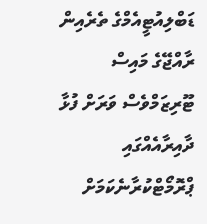ޑަބްލިއުޓީއެމްގެ ތެރެއިން ރާއްޖޭގެ މައިސް ޓޫރިޒަމްވެސް ވަރަށް ފުޅާ ދާއިރާއެއްގައި ޕްރޮމޯޓްކުރާނެކަމަށް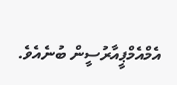އެމްއެމްޕީއާރުސީން ބުނެއެވެ.